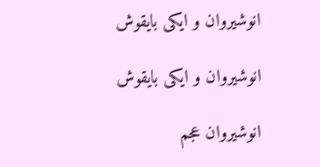انوشیروان و ایکی بایقوش

انوشیروان و ایکی بایقوش

انوشیروان عجم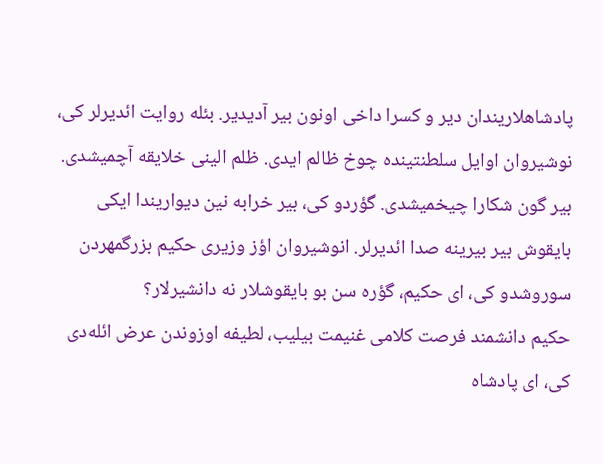پادشاهلاریندان دیر و کسرا داخی اونون بیر آدیدیر. بئله روایت ائدیرلر کی، نوشیروان اوایل سلطنتینده چوخ ظالم ایدی. ظلم الینی خلایقه آچمیشدی. بیر گون شکارا چیخمیشدی. گؤردو کی، بیر خرابه نین دیواریندا ایکی بایقوش بیر بیرینه صدا ائدیرلر. انوشیروان اؤز وزیری حکیم بزرگمهردن سوروشدو کی، ای حکیم، گؤره سن بو بایقوشلار نه دانشیرلار؟
حکیم دانشمند فرصت کلامی غنیمت بیلیب، لطیفه اوزوندن عرض ائله‌دی کی، ای پادشاه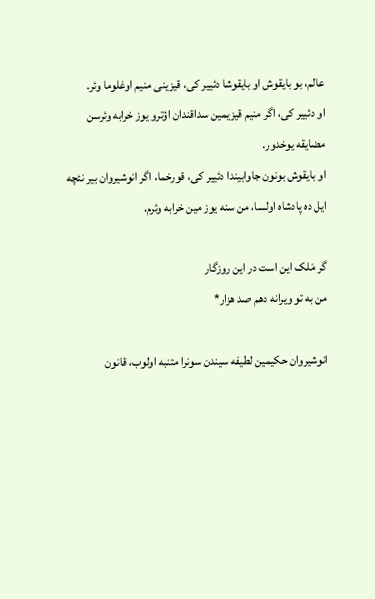عالم، بو بایقوش او بایقوشا دئییر کی، قیزینی منیم اوغلوما وئر.
او دئییر کی، اگر منیم قیزیمین سداقندان اؤترو یوز خرابه وئرسن مضایقه یوخدور.
او بایقوش بونون جاوابیندا دئییر کی، قورخما، اگر انوشیروان بیر نئچه ایل ده پادشاه اولسا، من سنه یوز مین خرابه وئرم.

گر مَلک این است در این روزگار
من به تو ویرانه دهم صد هزار*

انوشیروان حکیمین لطیفه سیندن سونرا متنبه اولوب، قانون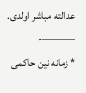عدالته مباشر اولدی.
———-
* زمانه نین حاکمی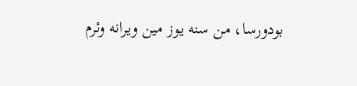بودورسا، من سنه یوز مین ویرانه وئرم